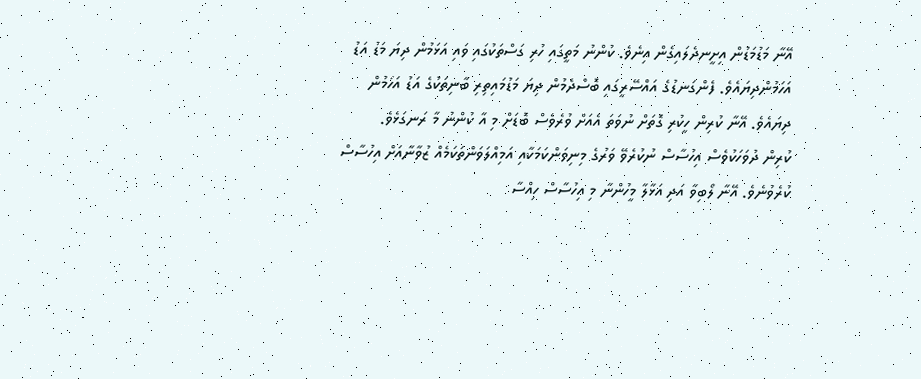އޭނާ މަޑުމަޑުން އިށީނދެލައިގެން އިނެވެ. ކުންނު މަތީގައި ހުރި ގަސްތަކުގައި ވައި އަޅަމުން ދިޔަ މަޑު އަޑު އަހަމުންދިޔައެވެ. ފެންގަނޑުގެ އައްސޭރީގައި ބޮސްދެމުން ދިޔަ މަޑުމައިތިރި ބާނިތަކުގެ އަޑު އަހަމުން ދިޔައެވެ. އޭނާ ކުރިން ހީކުރި ގޮތަށް ނުވަތަ އެއަށް ވުރެވެސް ބޮޑަށް މި އާ ކުންނު މާ ރަނގަޅެވެ.
ކުރިން ދުވަހަކުވެސް އިހުސާސް ނުކުރެވޭ ވަރުގެ މިނިވަންކަމަކާއި އަމިއްލަވަންތަކަމެއް ޒުވާނާއަށް އިހުސާސް ކުރެވުނެވެ. އޭނާ ލޯބިވާ އަދި އަޅާލާ މީހުންނާ މި އިހުސާސް ހިއްސާ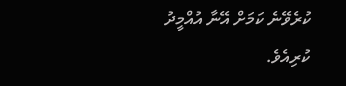ކުރެވޭނެ ކަމަށް އޭނާ އުއްމީދު ކުރިއެވެ.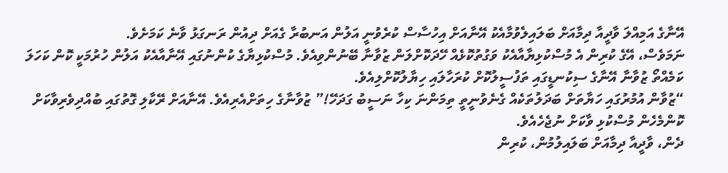އޭނާގެ އަމިއްލަ ވާދީއާ ދިމާއަށް ބަލައިލެވުމާއެކު އޭނާއަށް އިހުސާސް ކުރެވުނީ އަލުން އަނބުރާ ގެއަށް ދިއުން ރަނގަޅު ވާނެ ކަމަށެވެ.
ނަމަވެސް، އޭގެ ކުރިން އެ މުސްކުޅިޔާއާއެކު ވަގުތުކޮޅެއް ހޭދަކޮށްލަން ޒުވާނާ ބޭނުންވިއެވެ. މުސްކުޅިޔާގެ ކުންނުގައި އޭނާއާއެކު އަލުން ހުރުމަކީ ކޮން ކަހަލަ ކަމެއްތޯ ޒުވާނާ އޭނާގެ ސިކުނޑީގައި ތަފުސީލުކޮށް ކުރަހާލައި ހިޔާލުކޮށްލިއެވެ.
“ޒުވާން އުމުރުގައި ހަޔާތަށް ބަދަލުތަކެއް ގެނެވުނީތީ ތިމަންނަ ކިހާ ނަސީބު ގަދަހޭ!” ޒުވާނާގެ ހިތަށްއެރިއެވެ. އޭނާއަށް ރޭކާލި ގޮތުގައި ބުއްދިވެރިވާކަށް ކޮންމެހެން މުސްކުޅި ވާކަށް ނުޖެހެއެވެ.
ދެން، ވާދީއާ ދިމާއަށް ބަލައިލުމުން، ކުރިން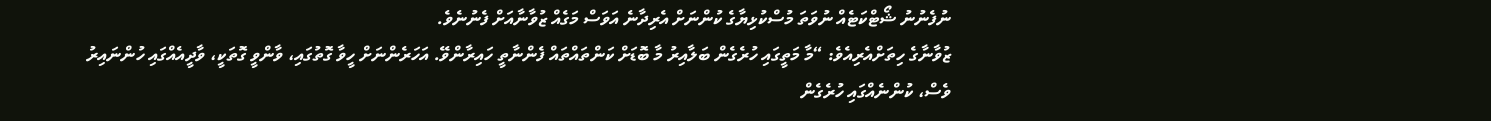ނުފެނުނު ޝޯޓްކަޓެއް ނުވަތަ މުސްކުޅިޔާގެ ކުންނަށް އެރިދާނެ އަވަސް މަގެއް ޒުވާނާއަށް ފެނުނެވެ.
ޒުވާނާގެ ހިތަށްއެރިއެވެ: “މާ މަތީގައި ހުރެގެން ބަލާއިރު މާ ބޮޑަށް ކަންތައްތައް ފެންނާތީ ހައިރާންވޭ. އަހަރެންނަށް ހީވާ ގޮތުގައި، ވާންވީ ގޮތަކީ، ވާދީއެއްގައި ހުންނައިރު ވެސް، ކުންނެއްގައި ހުރެގެން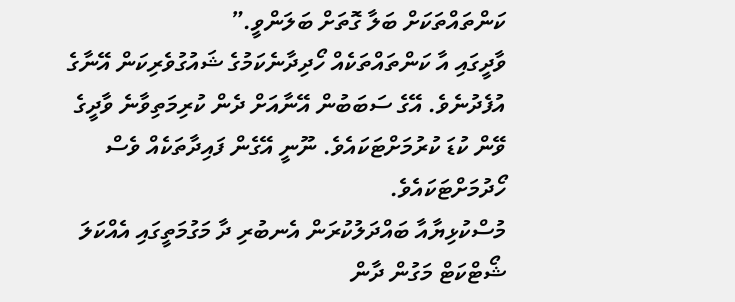ކަންތައްތަކަށް ބަލާ ގޮތަށް ބަލަންވީ.”
ވާދީގައި އާ ކަންތައްތަކެއް ހޯދިދާނެކަމުގެ ޝައުގުވެރިކަން އޭނާގެ އުފެދުނެވެ. އޭގެ ސަބަބުން އޭނާއަށް ދެން ކުރިމަތިވާނެ ވާދީގެ ވޭން ކުޑަ ކުރުމަށްޓަކައެވެ. ނޫނީ އޭގެން ފައިދާތަކެއް ވެސް ހޯދުމަށްޓަކައެވެ.
މުސްކުޅިޔާއާ ބައްދަލުކުރަން އެނބުރި ދާ މަގުމަތީގައި އެއްކަލަ ޝޯޓްކަޓް މަގުން ދާން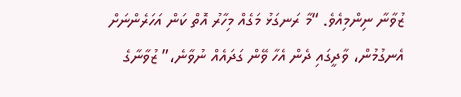ޒުވާނާ ނިންމިއެވެ. “މާ ރަނގަޅު މަގެއް މިހާރު އޮތް ކަން އަހަރެންނަށް އެނގުމުން، ވާދީގައި ދެން އެހާ ވޭން ގަދައެއް ނުވާނެ،” ޒުވާނާގެ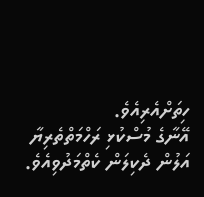ހިތަށްއެރިއެވެ.
އޭނާގެ މުސްކުޅި ރަހްމަތްތެރިޔާ އަލުން ދެކިލަން ކެތްމަދުވިއެވެ.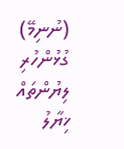(ނުނިމޭ)
ގުޅުންހުރި ލިޔުންތައް
ޚިޔާލު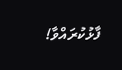ފާޅުކުރައްވާ!